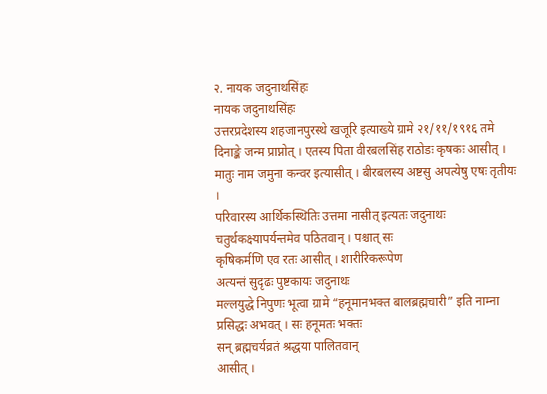२. नायक जदुनाथसिंहः
नायक जदुनाथसिंहः
उत्तरप्रदेशस्य शहजानपुरस्थे खजूरि इत्याख्ये ग्रामे २१/११/१९१६ तमे दिनाङ्के जन्म प्राप्नोत् । एतस्य पिता वीरबलसिंह राठोडः कृषकः आसीत् ।
मातुः नाम जमुना कन्वर इत्यासीत् । बीरबलस्य अष्टसु अपत्येषु एषः तृतीयः ।
परिवारस्य आर्थिकस्थितिः उत्तमा नासीत् इत्यतः जदुनाथः चतुर्थकक्ष्यापर्यन्तमेव पठितवान् । पश्चात् सः
कृषिकर्मणि एव रतः आसीत् । शारीरिकरूपेण
अत्यन्तं सुदृढः पुष्टकायः जदुनाथः
मल्लयुद्धे निपुणः भूत्वा ग्रामे “हनूमानभक्त बालब्रह्मचारी” इति नाम्ना
प्रसिद्धः अभवत् । सः हनूमतः भक्तः
सन् ब्रह्मचर्यव्रतं श्रद्धया पालितवान्
आसीत् ।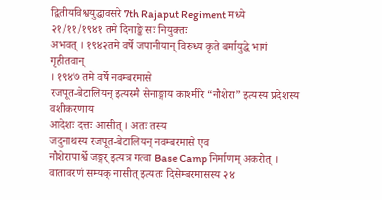द्वितीयविश्वयुद्धावसरे 7th Rajaput Regiment मध्ये २१/११/१९४१ तमे दिनाङ्के सः नियुक्तः
अभवत् । १९४२तमे वर्षे जपानीयान् विरुध्य कृते बर्मायुद्धे भागं गृहीतवान्
। १९४७ तमे वर्षे नवम्बरमासे
रजपूत-बेटालियन् इत्यस्मै सेनाङ्गाय काश्मीरे “नौशेरा” इत्यस्य प्रदेशस्य वशीकरणाय
आदेशः दत्तः आसीत् । अतः तस्य
जदुनाथस्य रजपूत-बेटालियन् नवम्बरमासे एव
नौशेरापार्श्वे जङ्गर् इत्यत्र गत्वा Base Camp निर्माणम् अकरोत् ।
वातावरणं सम्यक् नासीत् इत्यतः दिसेम्बरमासस्य २४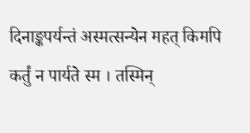दिनाङ्कपर्यन्तं अस्मत्सन्येन महत् किमपि कर्तुं न पार्यते स्म । तस्मिन्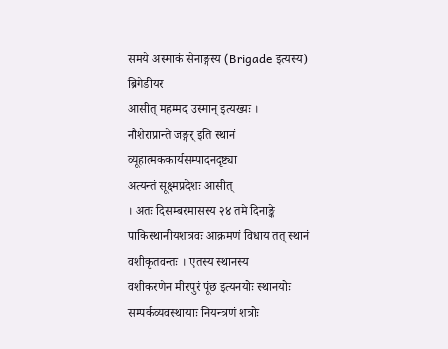समये अस्माकं सेनाङ्गस्य (Brigade इत्यस्य) ब्रिगेडीयर
आसीत् महम्मद उस्मान् इत्यख्यः ।
नौशेराप्रान्ते जङ्गर् इति स्थानं
व्यूहात्मककार्यसम्पादनदृष्ट्या
अत्यन्तं सूक्ष्मप्रदेशः आसीत्
। अतः दिसम्बरमासस्य २४ तमे दिनाङ्के
पाकिस्थानीयशत्रवः आक्रमणं विधाय तत् स्थानं वशीकृतवन्तः । एतस्य स्थानस्य
वशीकरणेन मीरपुरं पूंछ इत्यनयोः स्थानयोः सम्पर्कव्यवस्थायाः नियन्त्रणं शत्रोः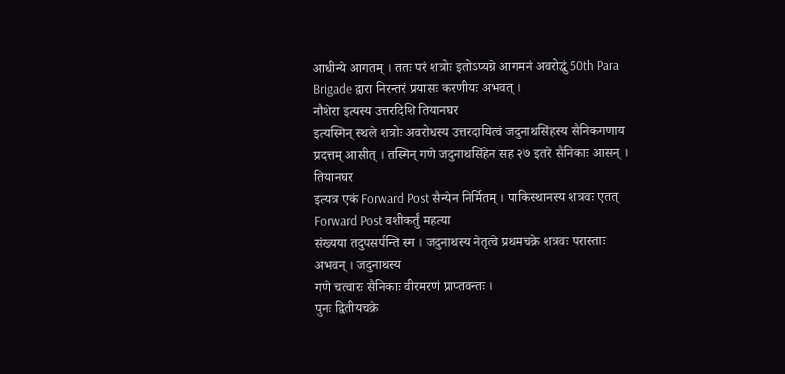आधीन्ये आगतम् । ततः परं शत्रोः इतोऽप्यग्रे आगमनं अवरोद्धुं 50th Para Brigade द्वारा निरन्तरं प्रयासः करणीयः अभवत् ।
नौशेरा इत्यस्य उत्तरदिशि तियानघर
इत्यस्मिन् स्थले शत्रोः अवरोधस्य उत्तरदायित्वं जदुनाथसिंहस्य सैनिकगणाय
प्रदत्तम् आसीत् । तस्मिन् गणे जदुनाथसिंहेन सह २७ इतरे सैनिकाः आसन् । तियानघर
इत्यत्र एकं Forward Post सैन्येन निर्मितम् । पाकिस्थानस्य शत्रवः एतत् Forward Post वशीकर्तुं महत्या
संख्यया तदुपसर्पन्ति स्म । जदुनाथस्य नेतृत्वे प्रथमचक्रे शत्रवः परास्ताः अभवन् । जदुनाथस्य
गणे चत्वारः सैनिकाः वीरमरणं प्राप्तवन्तः ।
पुनः द्वितीयचक्रे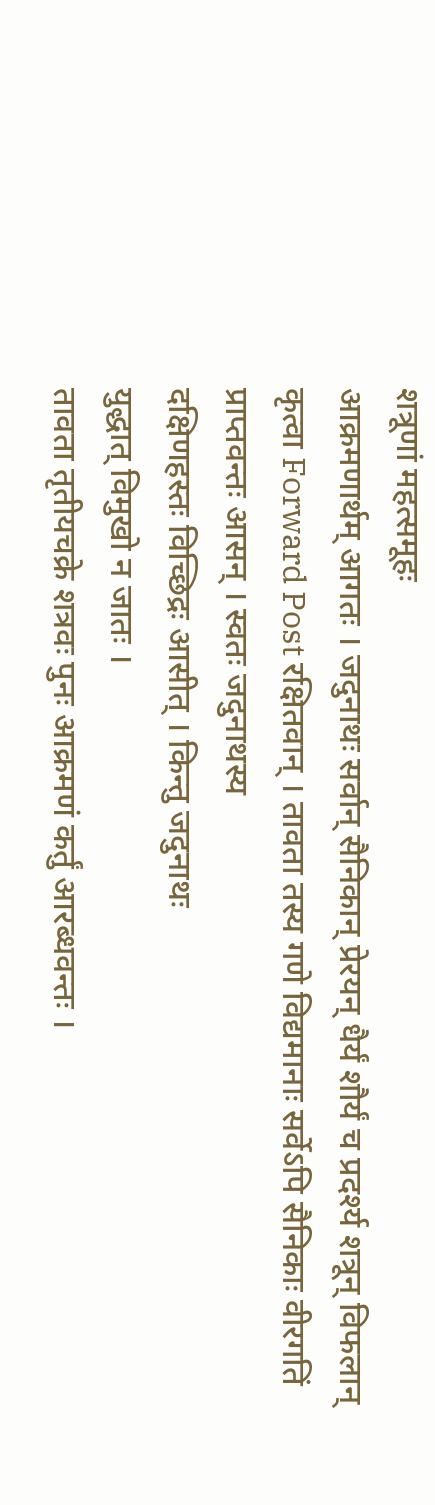शत्रूणां महत्समूहः
आक्रमणार्थम् आगतः । जदुनाथः सर्वान् सैनिकान् प्रेरयन् धैर्यं शौर्यं च प्रदर्श्य शत्रून् विफलान्
कृत्वा Forward Post रक्षितवान् । तावता तस्य गणे विद्यमानाः सर्वेऽपि सैनिकाः वीरगतिं
प्राप्तवन्तः आसन् । स्वतः जदुनाथस्य
दक्षिणहस्तः विच्छिद्रः आसीत् । किन्तु जदुनाथः
युद्धात् विमुखो न जातः ।
तावता तृतीयचक्रे शत्रवः पुनः आक्रमणं कर्तुं आरब्धवन्तः ।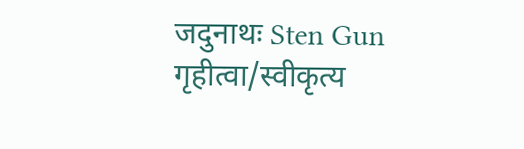जदुनाथः Sten Gun गृहीत्वा/स्वीकृत्य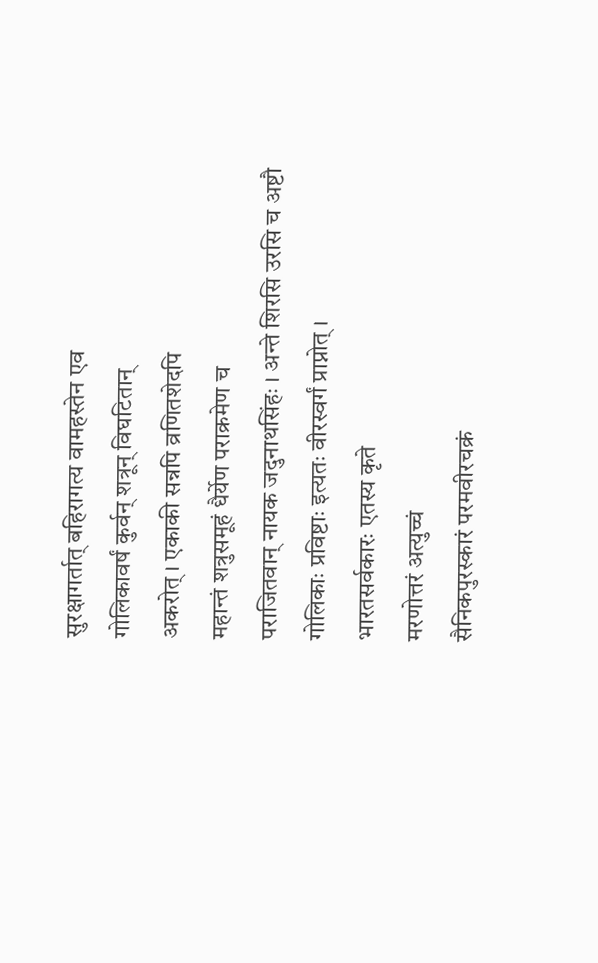सुरक्षागर्तात् बहिरागत्य वामहस्तेन एव
गोलिकावर्षं कुर्वन् शत्रून् विघटितान्
अकरोत् । एकाकी सन्नपि व्रणितशेदपि
महान्तं शत्रुसमूहं धैर्येण पराक्रमेण च
पराजितवान् नायक जदुनाथसिंहः । अन्ते शिरसि उरसि च अष्टौ गोलिकाः प्रविष्टाः इत्यतः वीरस्वर्गं प्राप्नोत् ।
भारतसर्वकारः एतस्य कृते
मरणोत्तरं अत्युच्चं
सैनिकपुरस्कारं परमवीरचक्रं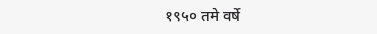१९५० तमे वर्षे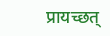प्रायच्छत्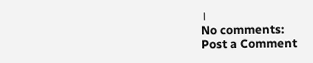।
No comments:
Post a Comment